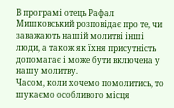В програмі отець Рафал Мишковський розповідає про те, чи заважають нашій молитві інші люди, а також як їхня присутність допомагає і може бути включена у нашу молитву.
Часом, коли хочемо помолитись, то шукаємо особливого місця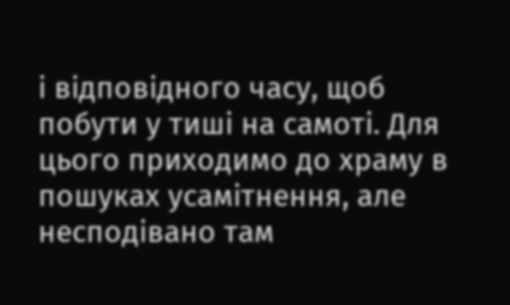і відповідного часу, щоб побути у тиші на самоті. Для цього приходимо до храму в пошуках усамітнення, але несподівано там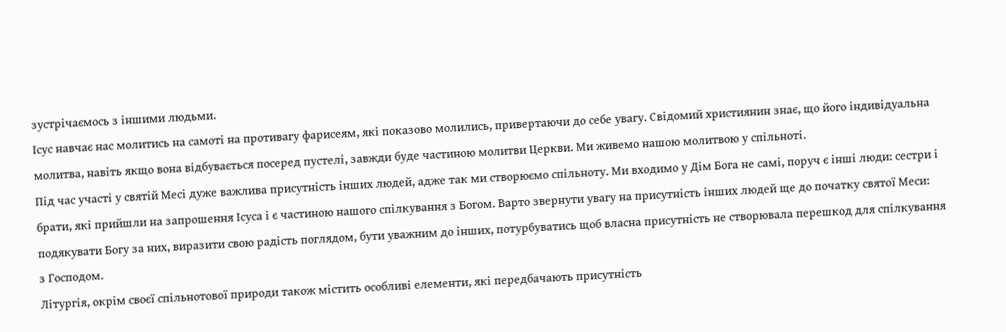зустрічаємось з іншими людьми.
Ісус навчає нас молитись на самоті на противагу фарисеям, які показово молились, привертаючи до себе увагу. Свідомий християнин знає, що його індивідуальна молитва, навіть якщо вона відбувається посеред пустелі, завжди буде частиною молитви Церкви. Ми живемо нашою молитвою у спільноті.
Під час участі у святій Месі дуже важлива присутність інших людей, адже так ми створюємо спільноту. Ми входимо у Дім Бога не самі, поруч є інші люди: сестри і брати, які прийшли на запрошення Ісуса і є частиною нашого спілкування з Богом. Варто звернути увагу на присутність інших людей ще до початку святої Меси: подякувати Богу за них, виразити свою радість поглядом, бути уважним до інших, потурбуватись щоб власна присутність не створювала перешкод для спілкування з Господом.
Літургія, окрім своєї спільнотової природи також містить особливі елементи, які передбачають присутність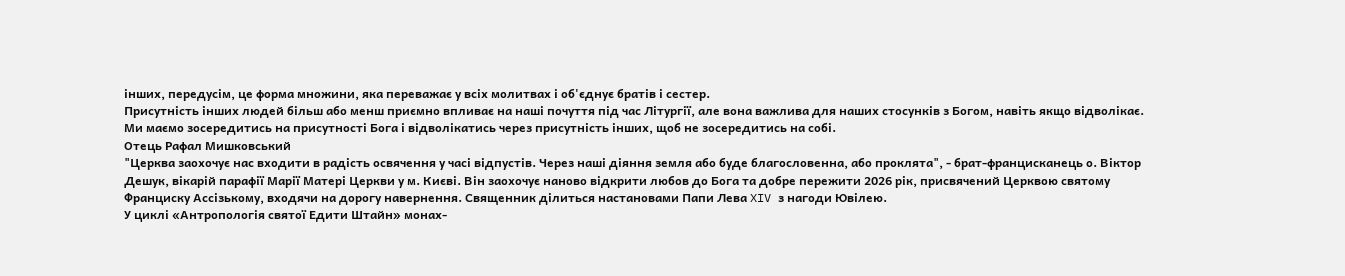інших, передусім, це форма множини, яка переважає у всіх молитвах і об'єднує братів і сестер.
Присутність інших людей більш або менш приємно впливає на наші почуття під час Літургії, але вона важлива для наших стосунків з Богом, навіть якщо відволікає. Ми маємо зосередитись на присутності Бога і відволікатись через присутність інших, щоб не зосередитись на собі.
Отець Рафал Мишковський
"Церква заохочує нас входити в радість освячення у часі відпустів. Через наші діяння земля або буде благословенна, або проклята", - брат-францисканець о. Віктор Дешук, вікарій парафії Марії Матері Церкви у м. Києві. Він заохочує наново відкрити любов до Бога та добре пережити 2026 рік, присвячений Церквою святому Франциску Ассізькому, входячи на дорогу навернення. Священник ділиться настановами Папи Лева XIV з нагоди Ювілею.
У циклі «Антропологія святої Едити Штайн» монах-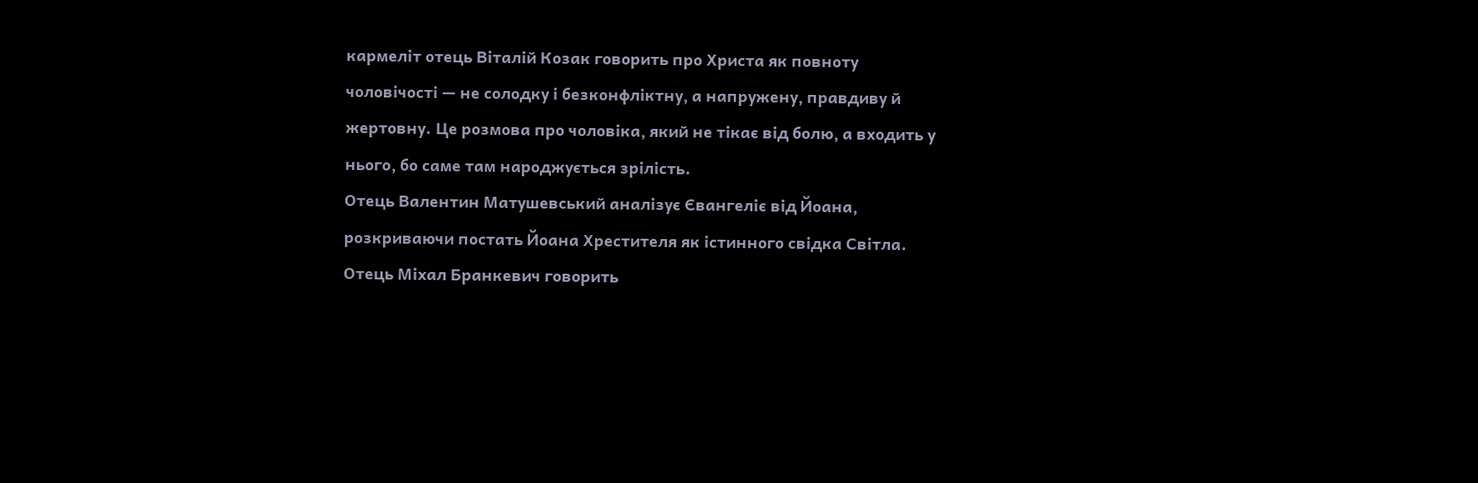кармеліт отець Віталій Козак говорить про Христа як повноту чоловічості — не солодку і безконфліктну, а напружену, правдиву й жертовну. Це розмова про чоловіка, який не тікає від болю, а входить у нього, бо саме там народжується зрілість.
Отець Валентин Матушевський аналізує Євангеліє від Йоана, розкриваючи постать Йоана Хрестителя як істинного свідка Світла.
Отець Міхал Бранкевич говорить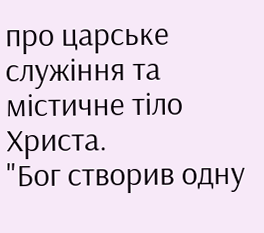про царське служіння та містичне тіло Христа.
"Бог створив одну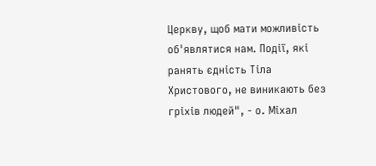Церкву, щоб мати можливість об'являтися нам. Події, які ранять єдність Тіла Христового, не виникають без гріхів людей", - о. Міхал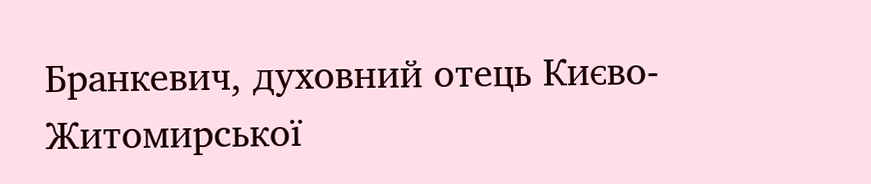Бранкевич, духовний отець Києво-Житомирської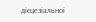дієцезіальної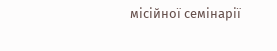місійної семінарії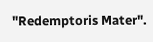"Redemptoris Mater".